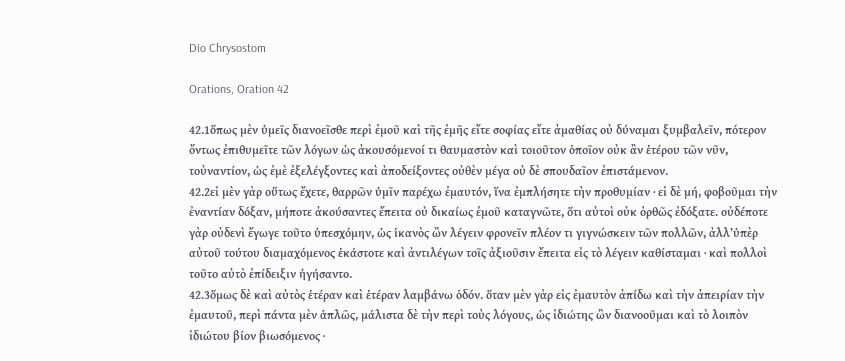Dio Chrysostom

Orations, Oration 42

42.1ὅπως μὲν ὑμεῖς διανοεῖσθε περὶ ἐμοῦ καὶ τῆς ἐμῆς εἴτε σοφίας εἴτε ἀμαθίας οὐ δύναμαι ξυμβαλεῖν, πότερον ὄντως ἐπιθυμεῖτε τῶν λόγων ὡς ἀκουσόμενοί τι θαυμαστὸν καὶ τοιοῦτον ὁποῖον οὐκ ἂν ἑτέρου τῶν νῦν, τοὐναντίον, ὡς ἐμὲ ἐξελέγξοντες καὶ ἀποδείξοντες οὐθὲν μέγα οὐ δὲ σπουδαῖον ἐπιστάμενον.
42.2εἰ μὲν γὰρ οὕτως ἔχετε, θαρρῶν ὑμῖν παρέχω ἐμαυτόν, ἵνα ἐμπλήσητε τὴν προθυμίαν · εἰ δὲ μή, φοβοῦμαι τὴν ἐναντίαν δόξαν, μήποτε ἀκούσαντες ἔπειτα οὐ δικαίως ἐμοῦ καταγνῶτε, ὅτι αὐτοὶ οὐκ ὀρθῶς ἐδόξατε. οὐδέποτε γὰρ οὐδενὶ ἔγωγε τοῦτο ὑπεσχόμην, ὡς ἱκανὸς ὢν λέγειν φρονεῖν πλέον τι γιγνώσκειν τῶν πολλῶν, ἀλλ’ὑπὲρ αὐτοῦ τούτου διαμαχόμενος ἑκάστοτε καὶ ἀντιλέγων τοῖς ἀξιοῦσιν ἔπειτα εἰς τὸ λέγειν καθίσταμαι · καὶ πολλοὶ τοῦτο αὐτὸ ἐπίδειξιν ἡγήσαντο.
42.3ὅμως δὲ καὶ αὐτὸς ἑτέραν καὶ ἑτέραν λαμβάνω ὁδόν. ὅταν μὲν γὰρ εἰς ἐμαυτὸν ἀπίδω καὶ τὴν ἀπειρίαν τὴν ἐμαυτοῦ, περὶ πάντα μὲν ἁπλῶς, μάλιστα δὲ τὴν περὶ τοὺς λόγους, ὡς ἰδιώτης ὢν διανοοῦμαι καὶ τὸ λοιπὸν ἰδιώτου βίον βιωσόμενος ·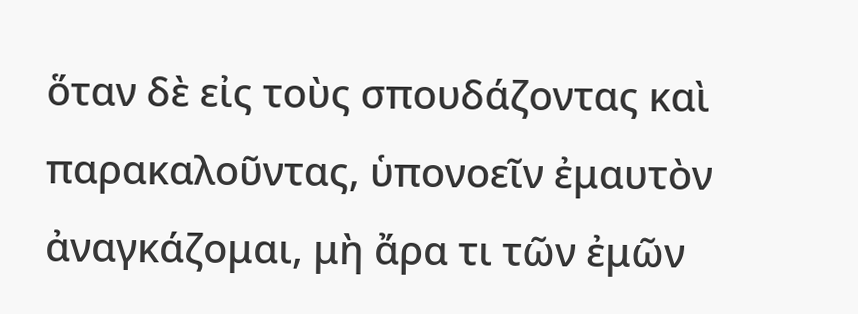ὅταν δὲ εἰς τοὺς σπουδάζοντας καὶ παρακαλοῦντας, ὑπονοεῖν ἐμαυτὸν ἀναγκάζομαι, μὴ ἄρα τι τῶν ἐμῶν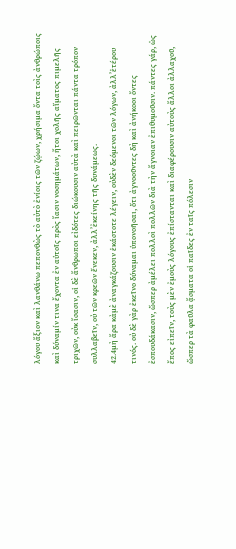λόγου ἄξιον καὶ λανθάνω πεπονθὼς τὸ αὐτὸ ἐνίοις τῶν ζῴων, χρήσιμα ὄντα τοὶς ἀνθρώποις καὶ δύναμίν τινα ἔχοντα ἐν αὑτοῖς πρὸς ἴασιν νοσημάτων, ἤτοι χολῆς αἵματος πιμελῆς τριχῶν, οὐκ ἴσασιν, οἱ δὲ ἄνθρωποι εἰδότες διώκουσιν αὐτὰ καὶ πειρῶνται πάντα τρόπον συλλαβεῖν, οὐ τῶν κρεῶν ἕνεκεν, ἀλλ’ἐκείνης τῆς δυνάμεως.
42.4μὴ ἄρα κἀμὲ ἀναγκάζουσιν ἑκάστοτε λέγειν, οὐδὲν δεόμενοι τῶν λόγων, ἀλλ’ἑτέρου τινός. οὐ δὲ γὰρ ἐκεῖνο δύναμαι ὑπονοῆσαι, ὅτι ἀγνοοῦντες δὴ καὶ ἀνήκοοι ὄντες ἐσπουδάκασιν, ὥσπερ ἀμέλει πολλοὶ πολλῶν διὰ τὴν ἄγνοιαν ἐπιθυμοῦσιν. πάντες γάρ, ὡς ἔπος εἰπεῖν, τοὺς μὲν ἐμοὺς λόγους ἐπίστανται καὶ διαφέρουσιν αὐτοὺς ἄλλοι ἀλλαχοῦ, ὥσπερ τὰ φαῦλα ᾄσματα οἱ παῖδες ἐν ταῖς πόλεσιν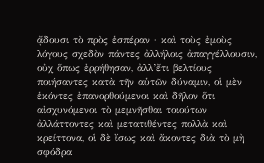ᾄδουσι τὸ πρὸς ἑσπέραν · καὶ τοὺς ἐμοὺς λόγους σχεδὸν πάντες ἀλλήλοις ἀπαγγέλλουσιν, οὐχ ὅπως ἐρρήθησαν, ἀλλ’ἔτι βελτίους ποιήσαντες κατὰ τῆν αὑτῶν δύναμιν, οἱ μὲν ἑκόντες ἐπανορθούμενοι καὶ δῆλον ὅτι αἰσχυνόμενοι τὸ μεμνῆσθαι τοιούτων ἀλλάττοντες καὶ μετατιθέντες πολλὰ καὶ κρείττονα, οἱ δὲ ἴσως καὶ ἄκοντες διὰ τὸ μὴ σφόδρα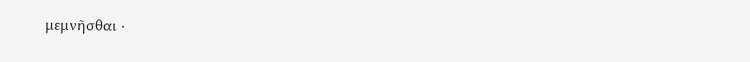μεμνῆσθαι ·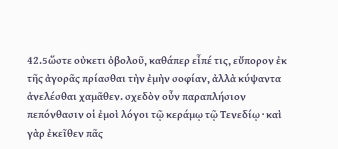42.5ὥστε οὐκετι ὀβολοῦ, καθάπερ εἶπέ τις, εὔπορον ἐκ τῆς ἀγορᾶς πρίασθαι τὴν ἐμὴν σοφίαν, ἀλλὰ κύψαντα ἀνελέσθαι χαμᾶθεν. σχεδὸν οὖν παραπλήσιον πεπόνθασιν οἱ ἐμοὶ λόγοι τῷ κεράμῳ τῷ Τενεδίῳ · καὶ γὰρ ἐκεῖθεν πᾶς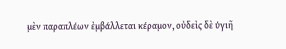μὲν παραπλέων ἐμβάλλεται κέραμον, οὐδεὶς δὲ ὑγιῆ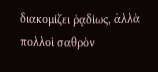διακομίζει ῥᾳδίως, ἀλλὰ πολλοὶ σαθρὸν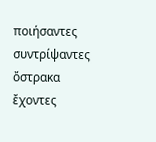ποιήσαντες συντρίψαντες ὄστρακα ἔχοντες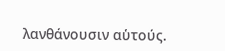λανθάνουσιν αὑτούς.